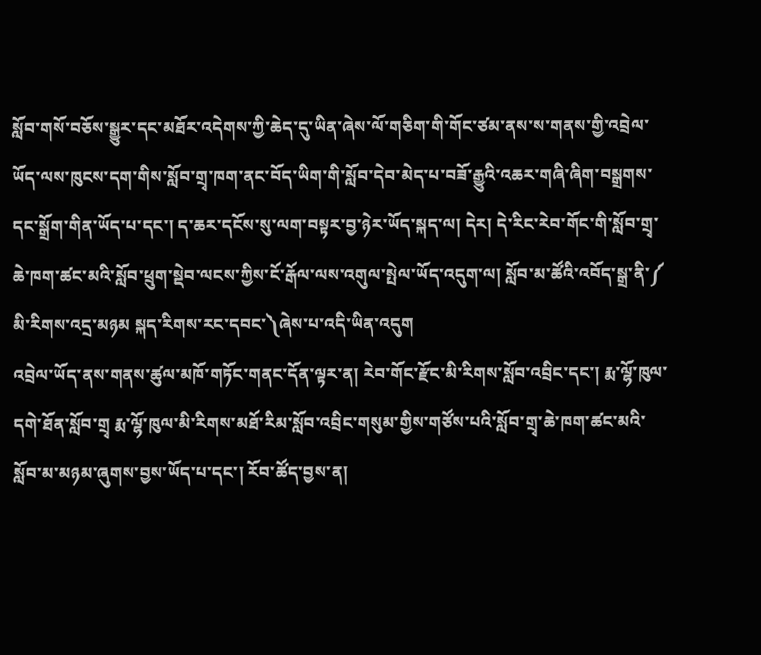སློབ་གསོ་བཅོས་སྒྱུར་དང་མཐོར་འདེགས་ཀྱི་ཆེད་དུ་ཡིན་ཞེས་ལོ་གཅིག་གི་གོང་ཙམ་ནས་ས་གནས་གྱི་འབྲེལ་ཡོད་ལས་ཁུངས་དག་གིས་སློབ་གྲྭ་ཁག་ནང་བོད་ཡིག་གི་སློབ་དེབ་མེད་པ་བཟོ་རྒྱུའི་འཆར་གཞི་ཞིག་བསྒྲགས་དང་སྒྲོག་གིན་ཡོད་པ་དང་། ད་ཆར་དངོས་སུ་ལག་བསྟར་བྱ་ཉེར་ཡོད་སྐད་ལ། དེར། དེ་རིང་རེབ་གོང་གི་སློབ་གྲྭ་ཆེ་ཁག་ཚང་མའི་སློབ་ཕྲུག་སྡེབ་ལངས་ཀྱིས་ངོ་རྒོལ་ལས་འགུལ་སྤེལ་ཡོད་འདུག་ལ། སློབ་མ་ཚོའི་འབོད་སྒྲ་ནི་༼ མི་རིགས་འདྲ་མཉམ སྐད་རིགས་རང་དབང་༽ཞེས་པ་འདི་ཡིན་འདུག
འབྲེལ་ཡོད་ནས་གནས་ཚུལ་མཁོ་གཏོང་གནང་དོན་ལྟར་ན། རེབ་གོང་རྫོང་མི་རིགས་སློབ་འབྲིང་དང་། རྨ་ལྷོ་ཁུལ་དགེ་ཐོན་སློབ་གྲྭ རྨ་ལྷོ་ཁུལ་མི་རིགས་མཐོ་རིམ་སློབ་འབྲིང་གསུམ་གྱིས་གཙོས་པའི་སློབ་གྲྭ་ཆེ་ཁག་ཚང་མའི་སློབ་མ་མཉམ་ཞུགས་བྱས་ཡོད་པ་དང་། རོབ་ཚོད་བྱས་ན།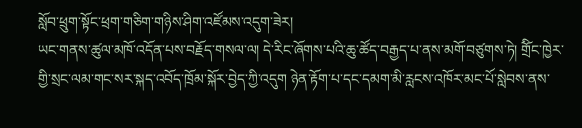སློབ་ཕྲུག་སྟོང་ཕྲག་གཅིག་གཉིས་ཤིག་འཛོམས་འདུག་ཟེར།
ཡང་གནས་ཚུལ་མཁོ་འདོན་པས་བརྗོད་གསལ་ལ། དེ་རིང་ཞོགས་པའི་ཆུ་ཚོད་བརྒྱད་པ་ནས་མགོ་བཙུགས་ཏེ། གྲོིང་ཁྱེར་གྱི་སྲང་ལམ་གང་སར་སྐད་འབོད་ཁྲོམ་སྐོར་བྱེད་ཀྱི་འདུག ཉེན་རྟོག་པ་དང་དམག་མི་རླངས་འཁོར་མང་པོ་སླེབས་ནས་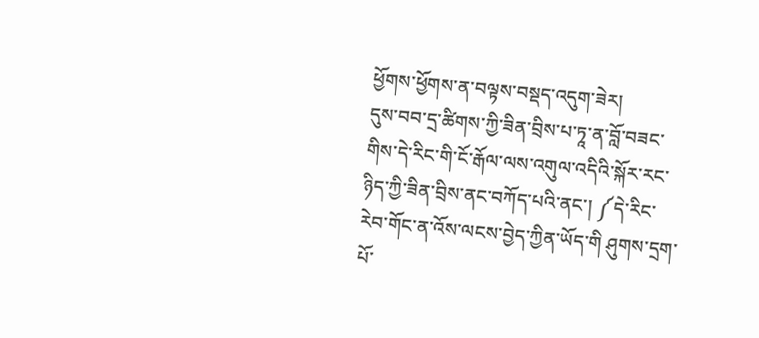ཕྱོགས་ཕྱོགས་ན་བལྟས་བསྡད་འདུག་ཟེར།
དུས་བབ་དྲ་ཚིགས་ཀྱི་ཟིན་བྲིས་པ་ཏཱ་ན་བློ་བཟང་གིས་དེ་རིང་གི་ངོ་རྒོལ་ལས་འགུལ་འདིའི་སྐོར་རང་ཉིད་ཀྱི་ཟིན་བྲིས་ནང་བཀོད་པའི་ནང་། ༼དེ་རིང་རེབ་གོང་ན་འོས་ལངས་བྱེད་ཀྱིན་ཡོད་གི ཤུགས་དྲག་པོ་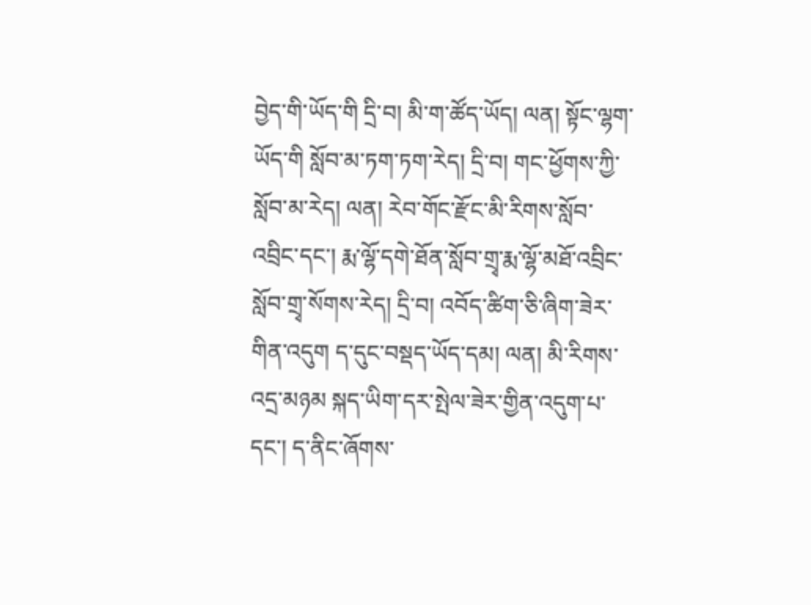བྱེད་གི་ཡོད་གི དྲི་བ། མི་ག་ཚོད་ཡོད། ལན། སྟོང་ལྷག་ཡོད་གི སློབ་མ་ཏག་ཏག་རེད། དྲི་བ། གང་ཕྱོགས་ཀྱི་སློབ་མ་རེད། ལན། རེབ་གོང་རྫོང་མི་རིགས་སློབ་འབྲིང་དང་། རྨ་ལྷོ་དགེ་ཐོན་སློབ་གྲྭ་རྨ་ལྷོ་མཐོ་འབྲིང་སློབ་གྲྭ་སོགས་རེད། དྲི་བ། འབོད་ཚིག་ཅི་ཞིག་ཟེར་གིན་འདུག ད་དུང་བསྡད་ཡོད་དམ། ལན། མི་རིགས་འདྲ་མཉམ སྐད་ཡིག་དར་སྤེལ་ཟེར་གྱིན་འདུག་པ་དང་། ད་ནིང་ཞོགས་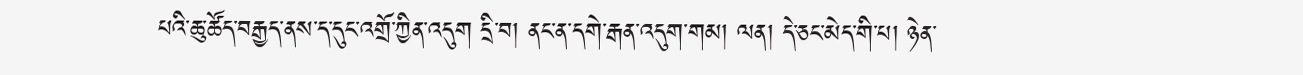པའི་ཆུ་ཚོད་བརྒྱད་ནས་ད་དུང་འགྲོ་ཀྱིན་འདུག དྲི་བ། ནང་ན་དགེ་རྒན་འདུག་གམ། ལན། དེ་ཅང་མེད་གི་པ། ཉེན་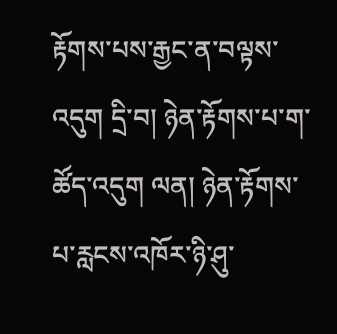རྟོགས་པས་རྒྱང་ན་བལྟས་འདུག དྲི་བ། ཉེན་རྟོགས་པ་ག་ཚོད་འདུག ལན། ཉེན་རྟོགས་པ་རླངས་འཁོར་ཉི་ཤུ་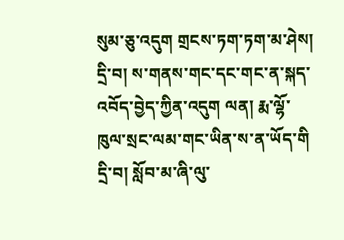སུམ་ཅུ་འདུག གྲངས་ཏག་ཏག་མ་ཤེས། དྲི་བ། ས་གནས་གང་དང་གང་ན་སྐད་འབོད་བྱེད་ཀྱིན་འདུག ལན། རྨ་ལྷོ་ཁུལ་སྲང་ལམ་གང་ཡིན་ས་ན་ཡོད་གི དྲི་བ། སློབ་མ་ཞི་ལུ་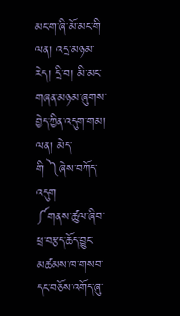མང་ག་ཞི་མོ་མང་གི ལན། འདྲ་མཉམ་རེད། དྲི་བ། མི་མང་གཞན་མཉམ་ཞུགས་བྱེད་ཀྱིན་འདུག་གམ། ལན། མེད་གི ༽ཞེས་བཀོད་འདུག
༼གནས་ཚུལ་ཞིབ་ཕྲ་བརྩད་ཆོད་བྱུང་མཚམས་ཁ་གསབ་དང་བཅོས་འགོད་ཞུ་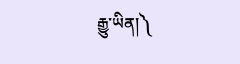རྒྱུ་ཡིན།༽